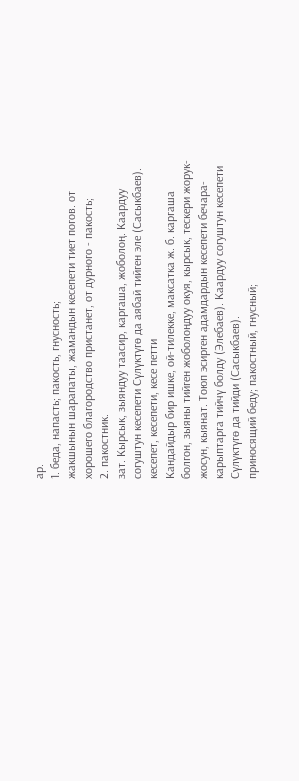ар.
1. беда, напасть; пакость, гнусность;
жакшынын шарапаты, жамандын кесепети тиет погов. от хорошего благородство пристанет, от дурного - пакость;
2. пакостник.
зат. Кырсык, зыяндуу таасир, каргаша, жоболоң. Каардуу согуштун кесепети Сүлүктүгө да аябай тийген эле (Сасыкбаев).
кесепет, кесепети, кесе петти
Кандайдыр бир ишке, ой-тилекке, максатка ж. б. каргаша болгон, зыяны тийген жоболоңдуу окуя, кырсык, тескери жорук-жосун, кыянат. Тоюп эсирген адамдардын кесепети бечара-карыптарга тийчү болду (Элебаев). Каардуу согуштун кесепети Сүлүктүгө да тийди (Сасыкбаев).
приносящий беду; пакостный, гнусный;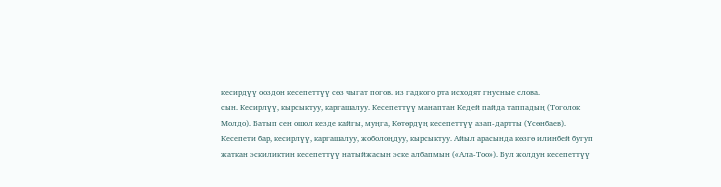кесирдүү ооздон кесепеттүү сөз чыгат погов. из гадкого рта исходят гнусные слова.
сын. Кесирлүү, кырсыктуу, каргашалуу. Кесепеттүү манаптан Кедей пайда таппадың (Тоголок Молдо). Батып сен ошол кезде кайгы, муңга, Көтөрдүң кесепеттүү азап-дартты (Үсөнбаев).
Кесепети бар, кесирлүү, каргашалуу, жоболоңдуу, кырсыктуу. Айыл арасында көзгө илинбей бугуп жаткан эскиликтин кесепеттүү натыйжасын эске албапмын («Ала-Тоо»). Бул жолдун кесепеттүү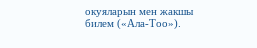окуяларын мен жакшы билем («Ала-Тоо»).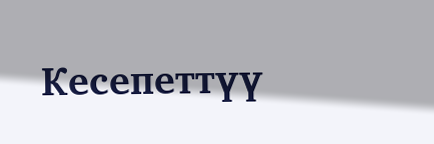Кесепеттүү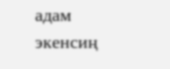адам экенсиң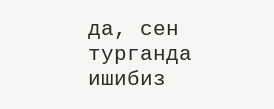да, сен турганда ишибиз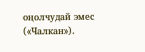оңолчудай эмес («Чалкан»).